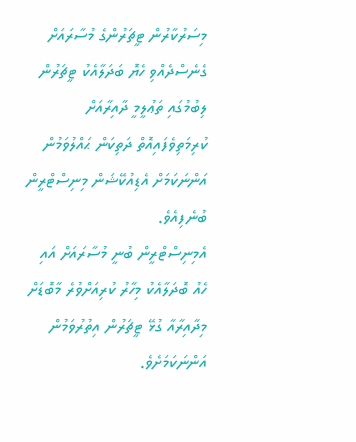މިސަރުކާރުން ޓީޗަރުންގެ މުސާރައަށް ގެނެސްދެއްވި ހެޔޮ ބަދަލާއެކު ޓީޗަރުން ލިބުމުގައި ތަޢުލީމީ ދާއިރާއަށް ކުރިމަތިވެފައިއޮތް ދަތިކަން ޙައްލުވަމުން އަންނަކަމަށް އެޑިއުކޭޝަން މިނިސްޓްރީން ބުނެފިއެވެ.
އެމިނިސްޓްރީން ބުނީ މުސާރައަށް އައި ހެއު ބޮދަލާއެކު މިހާރު ކުރިއަށްވުރެ މާބޮޑަށް މިދާއިރާއާ ގުޅޭ ޓީޗަރުން އިތުރުވަމުން އަންނަކަމަށެވެ.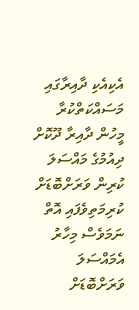އެކިއެކި ދާއިރާގައި މަސައްކަތްކުރާ މީހުން ދާއިރާ ދޫކޮށް ދިއުމުގެ މައްސަލަ ކުރިން ވަރަށްބޮޑަށް ކުރިމަތިވެފައި އޮތް ނަމަވެސް މިހާރު އެމައްސަލަ ވަރަށްބޮޑަށް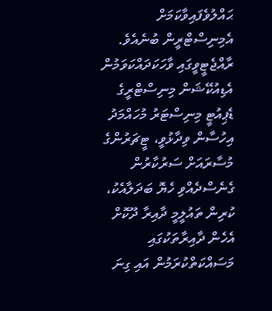ޙައްލުވެފައިވާކަމަށް އެމިނިސްޓްރީން ބުނެއެވެ.
ރާއްޖެޓީވީގައި ވާހަކަދައްކަވަމުން އެޑިއުކޭޝަން މިނިސްޓްރީގެ ޑެޕިއުޓީ މިނިސްޓަރު މުހައްމަދު އިހުސާން ވިދާޅުވީ، ޓީޗަރުންގެ މުސާރައަށް ސަރުކާރުން ގެނެސްދެއްވި ހެޔޮ ބަދަލާއެކު، ކުރިން ތައުލީމީ ދާއިރާ ދޫކޮށް އެހެން ދާއިރާތަކުގައި މަސައްކަތްކުރަމުން އައި ގިނަ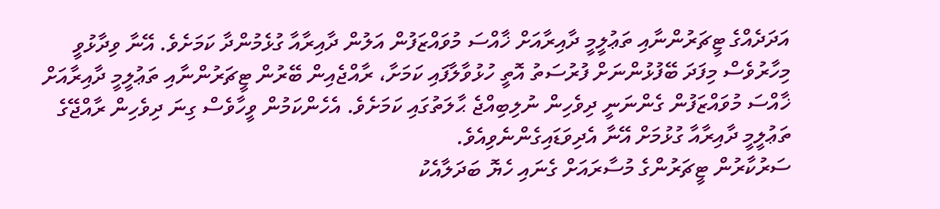އަދަދެއްގެ ޓީޗަރުންނާއި ތަޢުލީމީ ދާއިރާއަށް ޚާއްސަ މުވައްޒަފުން އަލުން ދާއިރާއާ ގުޅެމުންދާ ކަމަށެވެ. އޭނާ ވިދާޅުވީ މިހާރުވެސް މިފަދަ ބޭފުޅުންނަށް ފުރުސަތު އޮތީ ހުޅުވާލާފައި ކަމަށާ، ރާއްޖެއިން ބޭރުން ޓީޗަރުންނާއި ތަޢުލީމީ ދާއިރާއަށް ޚާއްސަ މުވައްޒަފުން ގެންނަނީ ދިވެހިން ނުލިބިއްޖެ ޙާލަތުގައި ކަމަށެވެ. އެހެންކަމުން ވީހާވެސް ގިނަ ދިވެހިން ރާއްޖޭގެ ތަޢުލީމީ ދާއިރާއާ ގުޅުމަށް އޭނާ އެދިވަޑައިގެންނެވިއެވެ.
ސަރުކާރުން ޓީޗަރުންގެ މުސާރައަށް ގެނައި ހެޔޮ ބަދަލާއެކު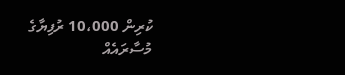ކުރިން 10،000 ރުފިޔާގެ މުސާރައެއް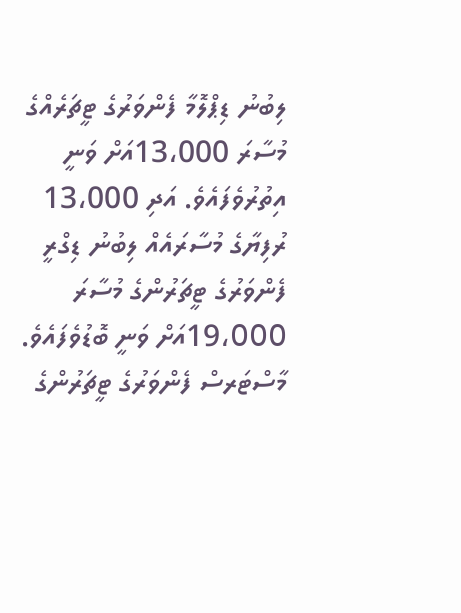ލިބުނު ޑިޕްލޮމާ ފެންވަރުގެ ޓީޗަރެއްގެ މުސާރަ 13،000އަށް ވަނީ އިތުރުވެފައެވެ. އަދި 13،000 ރުފިޔާގެ މުސާރައެއް ލިބުނު ޑިގްރީ ފެންވަރުގެ ޓީޗަރުންގެ މުސާރަ 19،000އަށް ވަނީ ބޮޑުވެފައެވެ. މާސްޓަރސް ފެންވަރުގެ ޓީޗަރުންގެ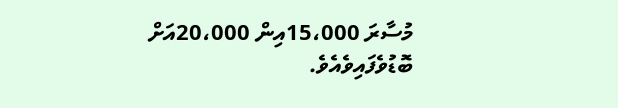މުސާރަ 15،000އިން 20،000އަށް ބޮޑުވެފައިވެއެވެ.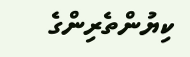ކިޔުންތެރިންގެ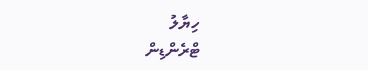ހިޔާލު
ޓްރެންޑިން